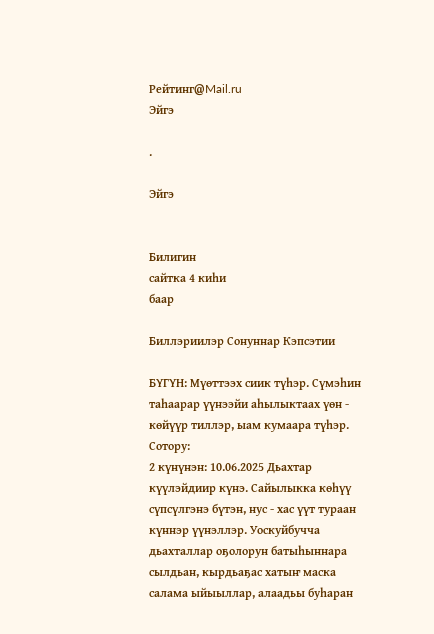Рейтинг@Mail.ru
Эйгэ

.

Эйгэ


Билигин
сайтка 4 киһи
баар

Биллэриилэр Сонуннар Кэпсэтии

БYГYН: Мүөттээх сиик түһэр. Сүмэһин таһаарар үүнээйи аһылыктаах үөн - көйүүр тиллэр, ыам кумаара түһэр.
Сотору:
2 күнүнэн: 10.06.2025 Дьахтар күүлэйдиир күнэ. Сайылыкка көһүү сүпсүлгэнэ бүтэн, нус - хас үүт тураан күннэр үүнэллэр. Уоскуйбучча дьахталлар оҕолорун батыһыннара сылдьан, кырдьаҕас хатыҥ маска салама ыйыыллар, алаадьы буһаран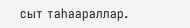сыт таһаараллар.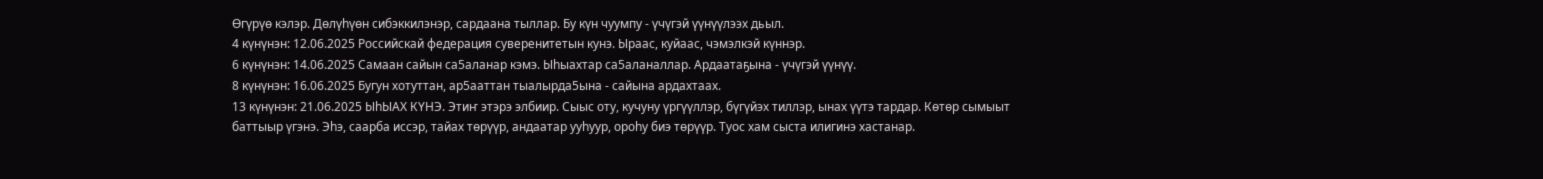Өгүрүө кэлэр. Дөлүһүөн сибэккилэнэр, сардаана тыллар. Бу күн чуумпу - үчүгэй үүнүүлээх дьыл.
4 күнүнэн: 12.06.2025 Российскай федерация суверенитетын кунэ. Ыраас, куйаас, чэмэлкэй күннэр.
6 күнүнэн: 14.06.2025 Самаан сайын са5аланар кэмэ. Ыhыахтар са5аланаллар. Ардаатаҕына - үчүгэй үүнүү.
8 күнүнэн: 16.06.2025 Бугун хотуттан, ар5ааттан тыалырда5ына - сайына ардахтаах.
13 күнүнэн: 21.06.2025 ЫhЫАХ КYНЭ. Этиҥ этэрэ элбиир. Сыыс оту, кучуну үргүүллэр, бүгүйэх тиллэр, ынах үүтэ тардар. Көтөр сымыыт баттыыр үгэнэ. Эһэ, саарба иссэр, тайах төрүүр, андаатар ууһуур, ороһу биэ төрүүр. Туос хам сыста илигинэ хастанар.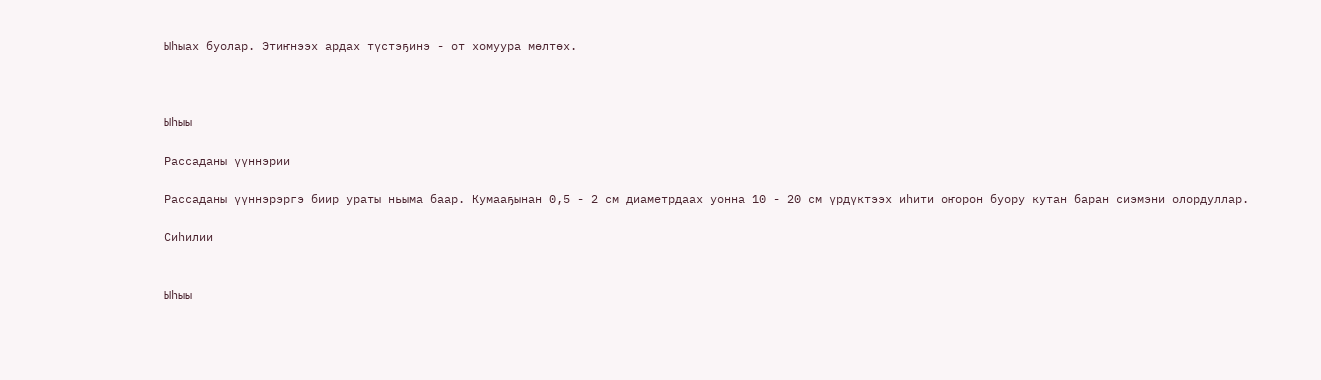Ыһыах буолар. Этиҥнээх ардах түстэҕинэ - от хомуура мөлтөх.



Ыһыы

Рассаданы үүннэрии

Рассаданы үүннэрэргэ биир ураты ньыма баар. Кумааҕынан 0,5 - 2 см диаметрдаах уонна 10 - 20 см үрдүктээх иһити оҥорон буору кутан баран сиэмэни олордуллар.

Сиһилии


Ыһыы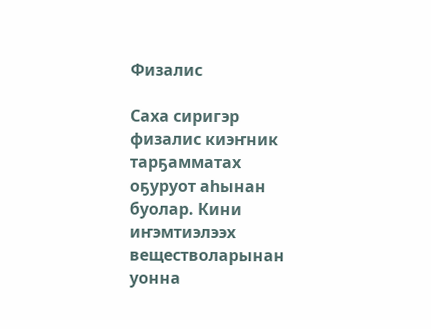Физалис

Саха сиригэр физалис киэҥник тарҕамматах оҕуруот аһынан буолар. Кини иҥэмтиэлээх веществоларынан уонна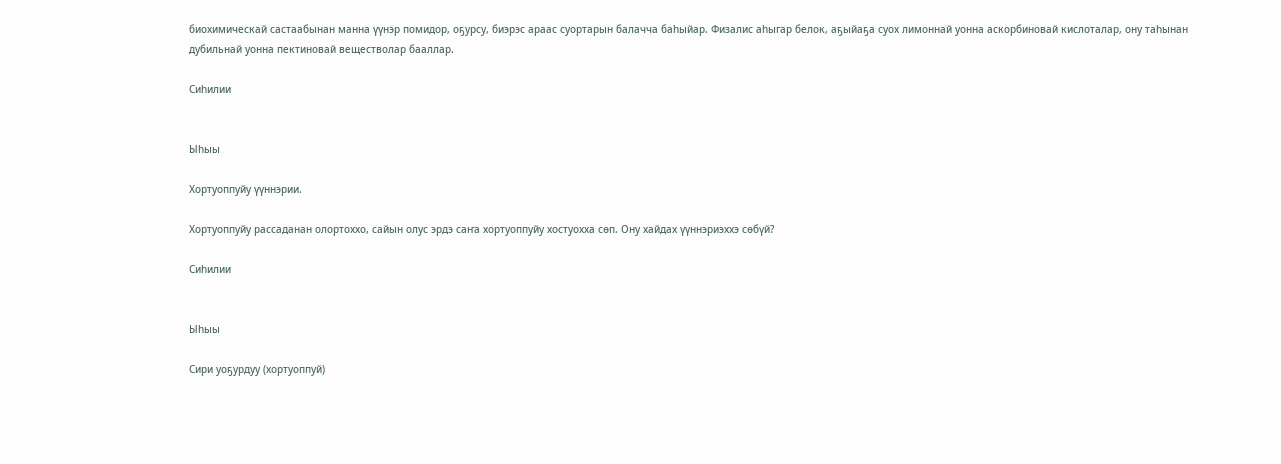биохимическай састаабынан манна үүнэр помидор, оҕурсу, биэрэс араас суортарын балачча баһыйар. Физалис аһыгар белок, аҕыйаҕа суох лимоннай уонна аскорбиновай кислоталар, ону таһынан дубильнай уонна пектиновай веществолар бааллар.

Сиһилии


Ыһыы

Хортуоппуйу үүннэрии.

Хортуоппуйу рассаданан олортоххо, сайын олус эрдэ саҥа хортуоппуйу хостуохха сөп. Ону хайдах үүннэриэххэ сөбүй?

Сиһилии


Ыһыы

Сири уоҕурдуу (хортуоппуй)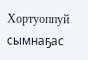Хортуоппуй сымнаҕас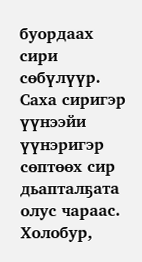буордаах сири сөбүлүүр. Саха сиригэр үүнээйи үүнэригэр сөптөөх сир дьапталҕата олус чараас. Холобур,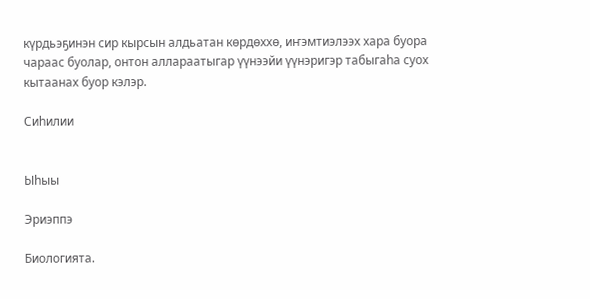күрдьэҕинэн сир кырсын алдьатан көрдөххө, иҥэмтиэлээх хара буора чараас буолар, онтон аллараатыгар үүнээйи үүнэригэр табыгаһа суох кытаанах буор кэлэр.

Сиһилии


Ыһыы

Эриэппэ

Биологията.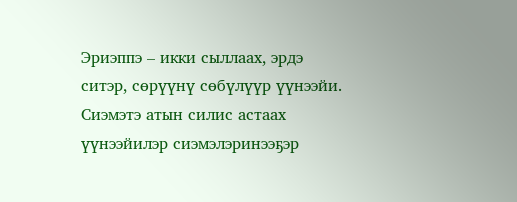Эриэппэ – икки сыллаах, эрдэ ситэр, сөрүүнү сөбүлүүр үүнээйи. Сиэмэтэ атын силис астаах үүнээйилэр сиэмэлэринээҕэр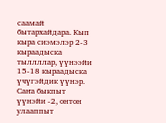саамай бытархайдара. Кып кыра сиэмэлэр 2-3 кыраадыска тыллллар, үүнээйи 15-18 кыраадыска үчүгэйдик үүнэр. Саҥа быкпыт үүнэйи -2, онтон улааппыт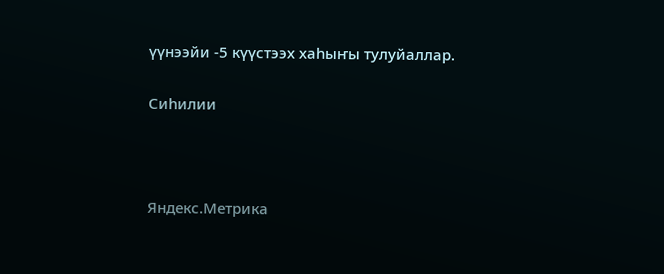үүнээйи -5 күүстээх хаһыҥы тулуйаллар.

Сиһилии



Яндекс.Метрика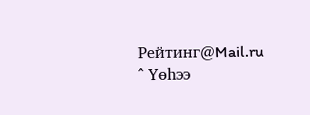Рейтинг@Mail.ru
^ Үөһээ